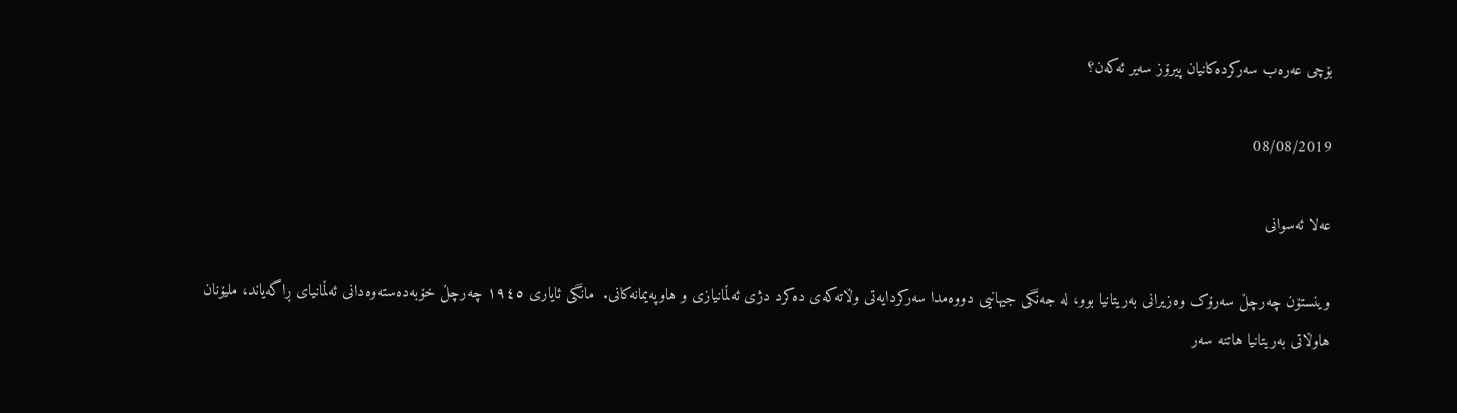بۆچی عەرەب سەرکردەکانیان پیرۆز سەیر ئەکەن؟

08/08/2019

عەلا ئەسوانی

وینستۆن چەرچڵ سەرۆک وەزیرانی بەریتانیا بوو، لە جەنگی جیهانیی دووەمدا سەرکردایەتی وڵاتەکەی دەکرد دژی ئەڵمانیازی و هاوپەیمانەکانی.  مانگی ئایاری ١٩٤٥ چەرچڵ خۆبەدەستەوەدانی ئەڵمانیای ڕاگەیاند، ملیۆنان هاوڵاتی بەریتانیا هاتنە سەر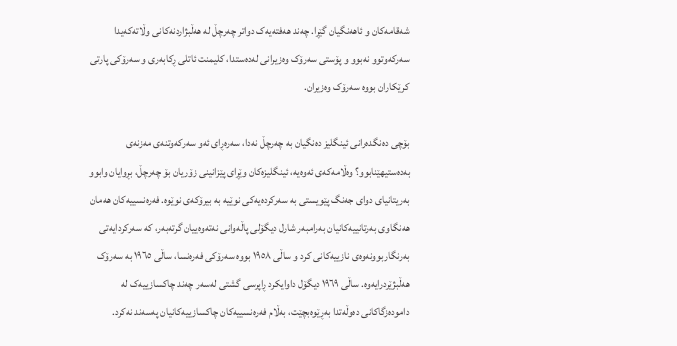شەقامەکان و ئاهەنگیان گێڕا. چەند هەفتەیەک دواتر چەرچڵ لە هەڵبژاردنەکانی وڵاتەکەیدا سەرکەوتوو نەبوو و پۆستی سەرۆک وەزیرانی لەدەستدا، کلیمنت ئاتلی ڕکابەری و سەرۆکی پارتی کرێکاران بووە سەرۆک وەزیران.

بۆچی دەنگدەرانی ئینگلیز دەنگیان بە چەرچڵ نەدا، سەرەڕای ئەو سەرکەوتنەی مەزنەی بەدەستیهێنابوو؟ وەڵامەکەی ئەوەیە، ئینگلیزەکان وێڕای پێزانینی زۆریان بۆ چەرچڵ، بڕوایان وابوو بەریتانیای دوای جەنگ پێویستی بە سەرکردەیەکی نوێیە بە بیرۆکەی نوێوە. فەرەنسییەکان هەمان هەنگاوی بەرتانییەکانیان بەرامبەر شارل دیگۆلی پاڵەوانی نەتەوەییان گرتەبەر، کە سەرکردایەتی بەرنگاربوونەوەی نازییەکانی کرد و ساڵی ١٩٥٨ بووە سەرۆکی فەرەنسا، ساڵی ١٩٦٥ بە سەرۆک هەڵبژێردرایەوە. ساڵی ١٩٦٩ دیگۆل داوایکرد ڕاپرسی گشتی لەسەر چەند چاکسازییەک لە دامودەزگاکانی دەوڵەتدا بەڕێوەبچێت، بەڵام فەرەنسییەکان چاکسازییەکانیان پەسەند نەکرد.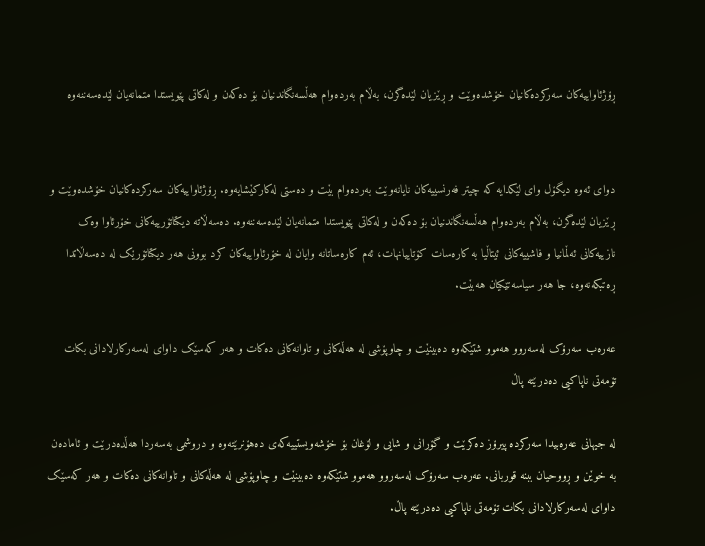ڕۆژئاواییەکان سەرکردەکانیان خۆشدەوێت و ڕێزیان لێدەگرن، بەڵام بەردەوام هەڵسەنگاندنیان بۆ دەکەن و لەکاتی پێویستدا متمانەیان لێدەسەننەوە


دوای ئەوە دیگۆل وای لێکدایە کە چیتر فەرنسییەکان نایانەوێت بەردەوام بێت و دەستی لەکارکێشایەوە. ڕۆژئاواییەکان سەرکردەکانیان خۆشدەوێت و ڕێزیان لێدەگرن، بەڵام بەردەوام هەڵسەنگاندنیان بۆ دەکەن و لەکاتی پێویستدا متمانەیان لێدەسەننەوە. دەسەڵاتە دیکتاتۆرییەکانی خۆرئاوا وەک نازییەکانی ئەڵمانیا و فاشییەکانی ئیتاڵیا بە کارەسات کۆتاییانهات، ئەم کارەساتانە وایان لە خۆرئاواییەکان کرد بوونی هەر دیکتاتۆرێک لە دەسەڵاتدا ڕەتبکەنەوە، جا هەر سیاسەتێکیان هەبێت.

عەرەب سەرۆک لەسەروو هەموو شتێکەوە دەبینێت و چاوپۆشی لە هەڵەکانی و تاوانەکانی دەکات و هەر کەسێک داوای لەسەرکارلادانی بکات تۆمەتی ناپاکیی دەدرێتە پاڵ

لە جیهانی عەرەبیدا سەرکردە پیرۆز دەکرێت و گۆرانی و شایی و لۆغان بۆ خۆشەویستییەکەی دەهۆنرێتەوە و دروشمی بەسەردا هەڵدەدرێت و ئامادەن بە خوێن و ڕووحیان ببنە قوربانی. عەرەب سەرۆک لەسەروو هەموو شتێکەوە دەبینێت و چاوپۆشی لە هەڵەکانی و تاوانەکانی دەکات و هەر کەسێک داوای لەسەرکارلادانی بکات تۆمەتی ناپاکیی دەدرێتە پاڵ.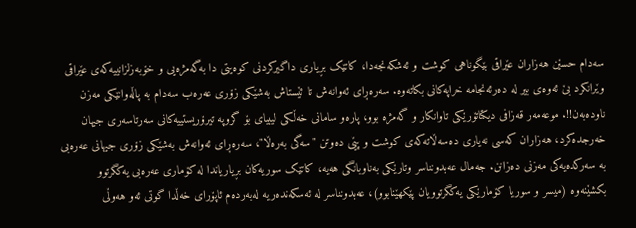سەدام حسێن هەزاران عێراقی بێگوناهی کوشت و ئەشکەنجەدا، کاتێک بڕیاری داگیرکردنی کوەیتی دا بەگەمژەیی و خۆبەزلزانییەکەی عێراقی وێرانکرد بێ ئەوەی بیر لە دەرئەنجامە خراپەکانی بکاتەوە. سەرەڕای ئەوانەش تا ئێستاش بەشێکی زۆری عەرەب سەدام بە پاڵەوانێکی مەزن ناودەبەن!!. موعەمەر قەزافی دیکتاتۆرێکی تاوانکار و گەمژە بوو، پارەو سامانی خەڵکی لیبیای بۆ گروپە تیرۆریستییەکانی سەرتاسەری جیهان خەرجدەکرد، هەزاران کەسی نەیاری دەسەڵاتەکەی کوشت و پێی دەوتن "سەگی بەرەڵا"، سەرەڕای ئەوانەش بەشێکی زۆری جیهانی عەرەبی بە سەرکدەیەکی مەزنی دەزانن. جەمال عەبدونناسر وتارێکی بەناوبانگی هەیە، کاتێک سوریەکان بڕیاریاندا لە کۆماری عەرەبی یەکگرتوو بکشێنەوە (میسر و سوریا کۆمارێکی یەکگرتوویان پێکهێنابوو)، عەبدونناسر لە ئەسکەندەریە لەبەردەم ئاپۆرای خەڵدا گوتی ئەو هەوڵی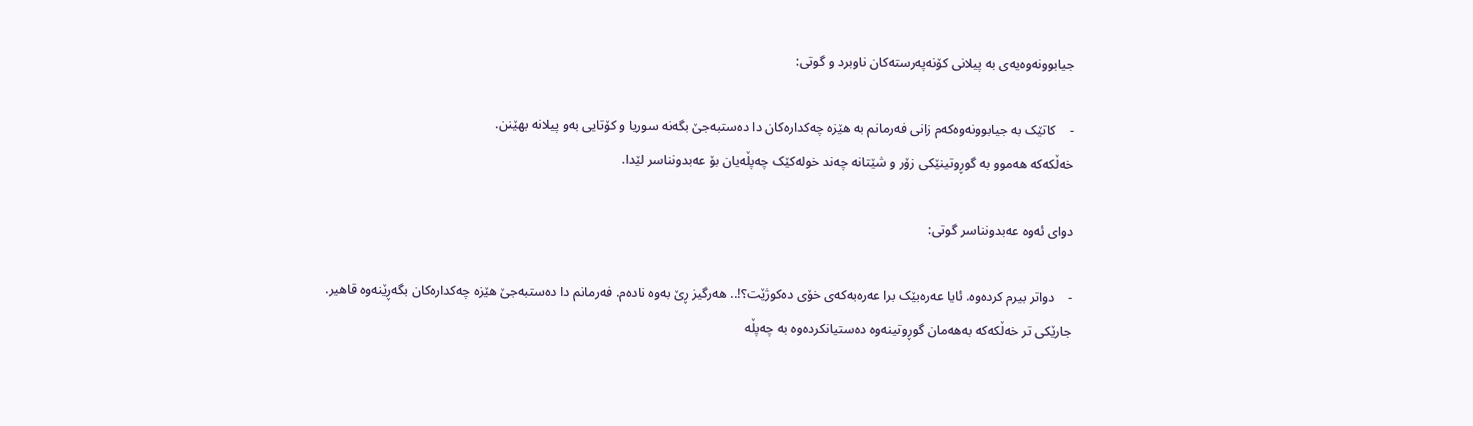جیابوونەوەیەی بە پیلانی کۆنەپەرستەکان ناوبرد و گوتی:

-    کاتێک بە جیابوونەوەکەم زانی فەرمانم بە هێزە چەکدارەکان دا دەستبەجێ بگەنە سوریا و کۆتایی بەو پیلانە بهێنن.
خەڵکەکە هەموو بە گوڕوتینێکی زۆر و شێتانە چەند خولەکێک چەپڵەیان بۆ عەبدونناسر لێدا.

دوای ئەوە عەبدونناسر گوتی:

-    دواتر بیرم کردەوە. ئایا عەرەبێک برا عەرەبەکەی خۆی دەکوژێت؟!.. هەرگیز ڕێ بەوە نادەم. فەرمانم دا دەستبەجێ هێزە چەکدارەکان بگەڕێنەوە قاهیر.
جارێکی تر خەڵکەکە بەهەمان گوڕوتینەوە دەستیانکردەوە بە چەپڵە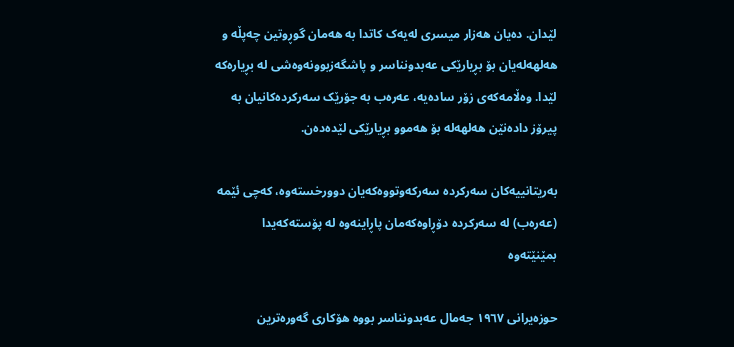لێدان. دەیان هەزار میسری لەیەک کاتدا بە هەمان گوڕوتین چەپڵە و هەلهەلەیان بۆ بڕیارێکی عەبدونناسر و پاشگەزبوونەوەشی لە بڕیارەکە لێدا. وەڵامەکەی زۆر سادەیە، عەرەب بە جۆرێک سەرکردەکانیان بە پیرۆز دادەنێن هەلهەلە بۆ هەموو بڕیارێکی لێدەدەن.

بەریتانییەکان سەرکردە سەرکەوتووەکەیان دوورخستەوە، کەچی ئێمە (عەرەب) لە سەرکردە دۆڕاوەکەمان پاڕاینەوە لە پۆستەکەیدا بمێنێتەوە

حوزەیرانی ١٩٦٧ جەمال عەبدونناسر بووە هۆکاری گەورەترین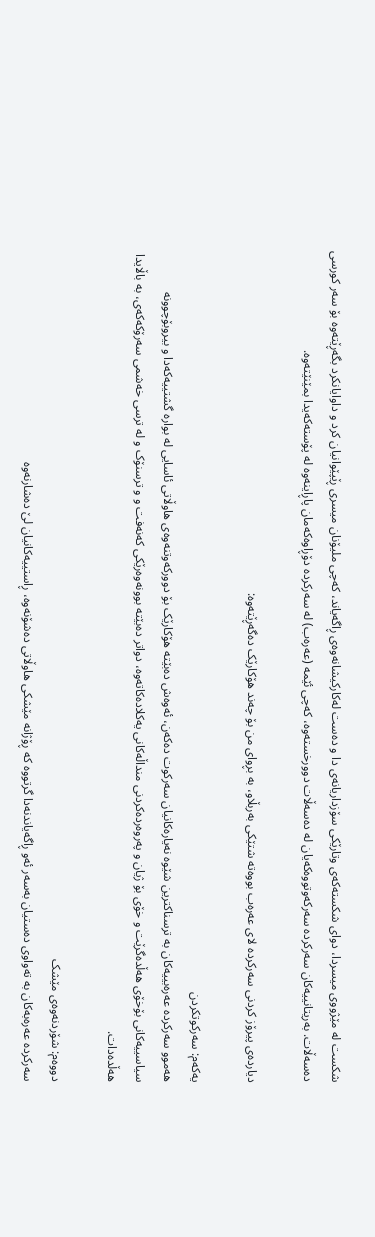شکست لە مێژووی میسردا، دوای شکستەکەی وتارێکی سۆزداریانەی دا و دەست لەکارکیشانەوەی ڕاگەیاند، کەچی ملیۆنان میسری ڕێپێوانیان کرد و داوایانکرد بگەڕێتەوە بۆ سەر کورسی دەسەڵات. بەریتانییەکان سەرکردە سەرکەوتووەکەیان لە دەسەڵات دوورخستەوە، کەچی ئێمە (عەرەب) لە سەرکردە دۆڕاوەکەمان پاڕاینەوە لە پۆستەکەیدا بمێنێتەوە.

دیاردەی پیرۆز کردنی سەرکردە لای عەرەب بووەتە شتێکی بەربڵاو، بە بڕوای من بۆ چەند هۆکارێک دەگەڕێتەوە:

یەکەم: سەرکوتکردن
هەموو سەرکردە عەرەبییەکان بە ترسناکترین شێوە نەیارەکانیان سەرکوت دەکەن، ئەوەش دەبێتە هۆکارێک بۆ دوورکەوتنەوەی هاوڵاتی ئاسایی لە بوارە گشتییەکەدا و بیروبۆچوونە سیاسییەکانی بۆخۆی هەڵدەگرێت و خۆی بۆ ژیان و پەروەردەکردنی منداڵەکانی یەکلادەکاتەوە، دواتر دەبێتە بوونەوەرێکی کەنەفت و و ترسنۆک و لە ترسی خەشمی سەرۆکەکەی، بە باڵایدا هەڵدەدات.

دووەم: شۆردنەوەی مێشک
سەرکردە عەرەبەکان بە تەواوی دەستیان بەسەر ئەو ڕاگەیاندنەدا گرتووە کە ڕۆژانە مێشکی هاوڵاتی دەشۆنەوە، ڕاستییەکانیان لێ دەشارنەوە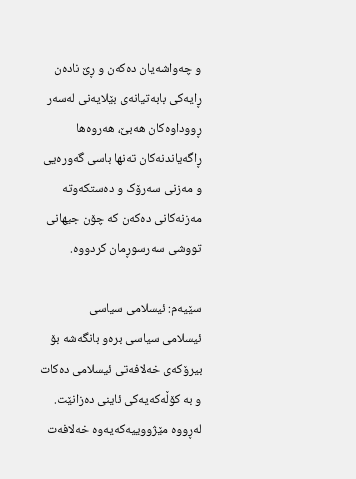و چەواشەیان دەکەن و ڕێ نادەن ڕایەکی بابەتیانەی بێلایەنی لەسەر ڕووداوەکان هەبێ، هەروەها ڕاگەیاندنەکان تەنها باسی گەورەیی و مەزنی سەرۆک و دەستکەوتە مەزنەکانی دەکەن کە چۆن جیهانی تووشی سەرسوڕمان کردووە.

سێیەم: ئیسلامی سیاسی
ئیسلامی سیاسی برەو بانگەشە بۆ بیرۆکەی خەلافەتی ئیسلامی دەکات و بە کۆڵەکەیەکی ئاینی دەزانێت. لەڕووە مێژووییەکەیەوە خەلافەت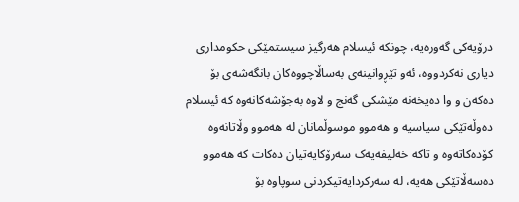درۆیەکی گەورەیە، چونکە ئیسلام هەرگیز سیستمێکی حکومداری دیاری نەکردووە، ئەو تێڕوانینەی بەساڵاچووەکان بانگەشەی بۆ دەکەن و وا دەیخەنە مێشکی گەنج و لاوە بەجۆشەکانەوە کە ئیسلام دەوڵەتێکی سیاسیە و هەموو موسوڵمانان لە هەموو وڵاتانەوە کۆدەکاتەوە و تاکە خەلیفەیەک سەرۆکایەتیان دەکات کە هەموو دەسەڵاتێکی هەیە، لە سەرکردایەتیکردنی سوپاوە بۆ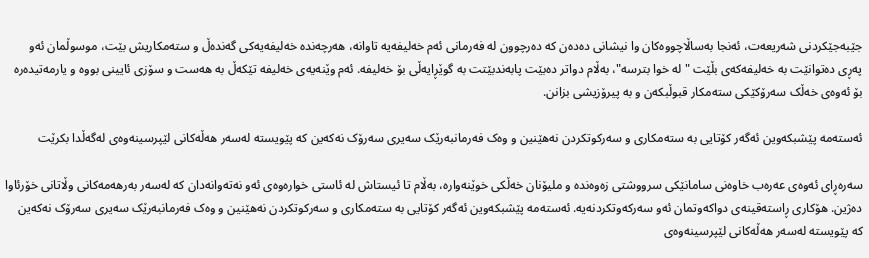جێبەجێکردنی شەریعەت، ئەنجا بەساڵاچووەکان وا نیشانی دەدەن کە دەرچوون لە فەرمانی ئەم خەلیفەیە تاوانە، هەرچەندە خەلیفەیەکی گەندەڵ و ستەمکاریش بێت، موسوڵمان ئەو پەڕی دەتوانێت بە خەلیفەکەی بڵێت "لە خوا بترسە"، بەڵام دواتر دەبێت پابەندبێتت بە گوێڕایەڵی بۆ خەلیفە. ئەم وێنەیەی خەلیفە تێکەڵ بە هەست و سۆزی ئایینی بووە و یارمەتیدەرە بۆ ئەوەی خەڵک سەرۆکێکی ستەمکار قبوڵبکەن و بە پیرۆزیشی بزانن.

ئەستەمە پێشبکەوین ئەگەر کۆتایی بە ستەمکاری و سەرکوتکردن نەهێنین و وەک فەرمانبەرێک سەیری سەرۆک نەکەین کە پێویستە لەسەر هەڵەکانی لێپرسینەوەی لەگەڵدا بکرێت

سەرەڕای ئەوەی عەرەب خاوەنی سامانێکی سرووشتی زەوەندە و ملیۆنان خەڵکی خوێنەوارە، بەڵام تا ئیستاش لە ئاستی خوارەوەی ئەو نەتەوانەدان کە لەسەر بەرهەمەکانی وڵاتانی خۆرئاوا دەژین. هۆکاری ڕاستەقینەی دواکەوتمان ئەو سەرکەوتکردنەیە. ئەستەمە پێشبکەوین ئەگەر کۆتایی بە ستەمکاری و سەرکوتکردن نەهێنین و وەک فەرمانبەرێک سەیری سەرۆک نەکەین کە پێویستە لەسەر هەڵەکانی لێپرسینەوەی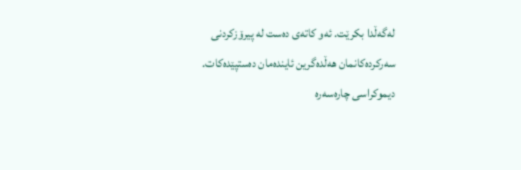لەگەڵدا بکرێت. ئەو کاتەی دەست لە پیرۆزکردنی سەرکردەکانمان هەڵدەگرین ئایندەمان دەستپێدەکات.
دیموکراسی چارەسەرە